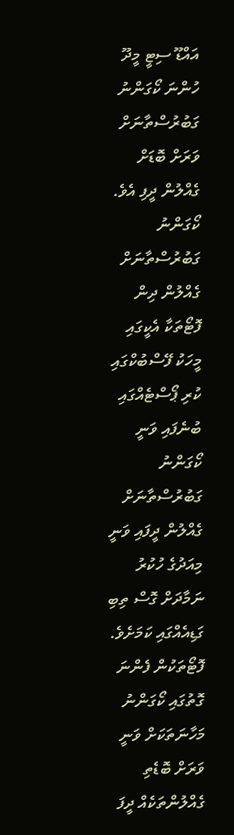އައްޑޫ ސިޓީ މީދޫ ހުންނަ ކޯގަންނު ގަބުރުސްތާނަށް ވަރަށް ބޮޑަށް ގެއްލުން ދީފި އެވެ.
ކޯގަންނު ގަބުރުސްތާނަށް ގެއްލުން ދިން ފޮޓޯތަކާ އެކީގައި މީހަކު ފޭސްބުކްގައި ކުރި ޕޯސްޓެއްގައި ބުނެފައި ވަނީ ކޯގަންނު ގަބުރުސްތާނަށް ގެއްލުން ދީފައި ވަނީ މިއަދުގެ ހުކުރު ނަމާދަށް ގޮސް ތިބި ގަޑިއެއްގައި ކަމަށެވެ. ފޮޓޯތަކުން ފެންނަ ގޮތުގައި ކޯގަންނު މަހާނަތަކަށް ވަނީ ވަރަށް ބޮޑެތި ގެއްލުންތަކެއް ދީފަ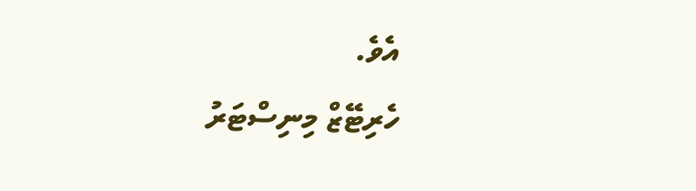އެވެ.
ހެރިޓޭޒް މިނިސްޓަރު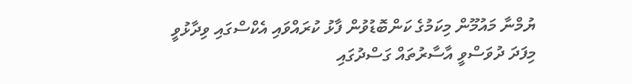ޔުމްނާ މައުމޫން މިކަމުގެ ކަންބޮޑުވުން ފާޅު ކުރައްވައި އެކްސްގައި ވިދާޅުވީ މިފަދަ ދުވަސްވީ އާސާރުތައް ގަސްދުގައި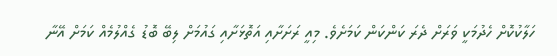ހަލާކުކޮށް ހެދުމަކީ ވަރަށް ދެރަ ކަންކަން ކަމަށެވެ. މިއީ ރަށަށާއި އަތޮޅަށާއި ގައުމަށް ލިބޭ ބޮޑު ގެއްލުމެއް ކަމަށް އޭނާ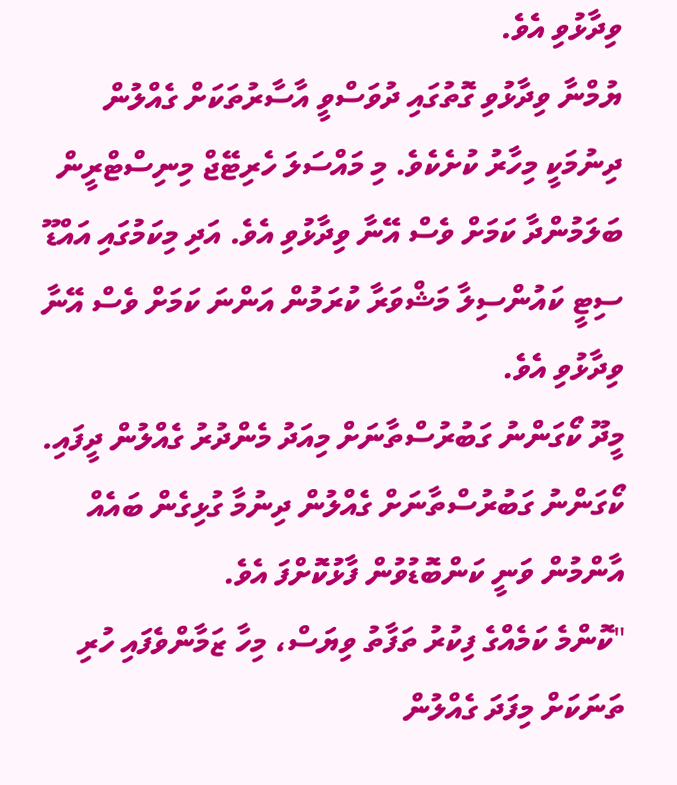ވިދާޅުވި އެވެ.
ޔުމްނާ ވިދާޅުވި ގޮތުގައި ދުވަސްވީ އާސާރުތަކަށް ގެއްލުން ދިނުމަކީ މިހާރު ކުށެކެވެ. މި މައްސަލަ ހެރިޓޭޖް މިނިސްޓްރީން ބަލަމުންދާ ކަމަށް ވެސް އޭނާ ވިދާޅުވި އެވެ. އަދި މިކަމުގައި އައްޑޫ ސިޓީ ކައުންސިލާ މަޝްވަރާ ކުރަމުން އަންނަ ކަމަށް ވެސް އޭނާ ވިދާޅުވި އެވެ.
މީދޫ ކޯގަންނު ގަބުރުސްތާނަށް މިއަދު މެންދުރު ގެއްލުން ދީފައި.
ކޯގަންނު ގަބުރުސްތާނަށް ގެއްލުން ދިނުމާ ގުޅިގެން ބައެއް އާންމުން ވަނީ ކަންބޮޑުވުން ފާޅުކޮށްފަ އެވެ.
"ކޮންމެ ކަމެއްގެ ފިކުރު ތަފާތު ވިޔަސް، މިހާ ޒަމާންވެފައި ހުރި ތަނަކަށް މިފަދަ ގެއްލުން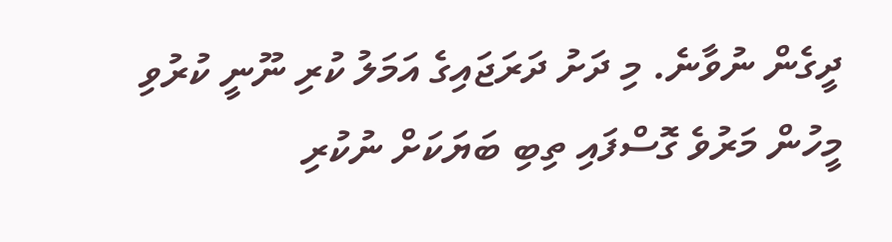ދީގެން ނުވާނެ. މި ދަށު ދަރަޖައިގެ އަމަލު ކުރި ނޫނީ ކުރުވި މީހުން މަރުވެ ގޮސްފައި ތިބި ބަޔަކަށް ނުކުރި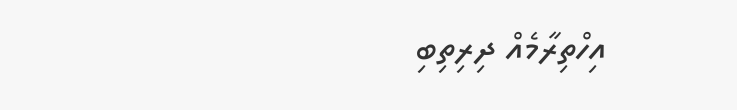އިހްތިރާމެއް ދިރިތިބި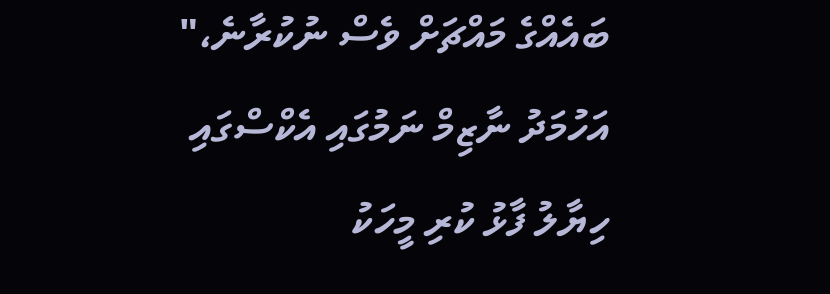ބައެއްގެ މައްޗަށް ވެސް ނުކުރާނެ،" އަހުމަދު ނާޒިމް ނަމުގައި އެކްސްގައި ހިޔާލު ފާޅު ކުރި މީހަކު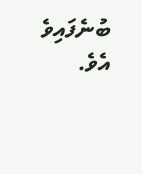ބުނެފައިވެ އެވެ.